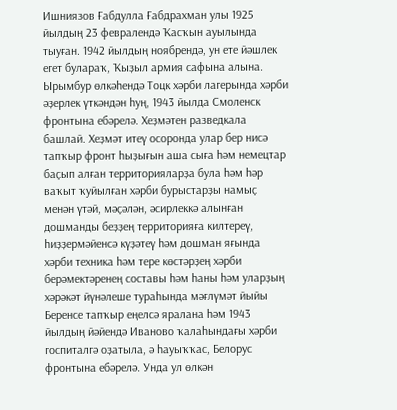Ишниязов Ғабдулла Ғабдрахман улы 1925 йылдың 23 февралендә Ҡасҡын ауылында тыуған. 1942 йылдың ноябрендә, ун ете йәшлек егет булараҡ, Ҡыҙыл армия сафына алына. Ырымбур өлкәһендә Тоцк хәрби лагерында хәрби әҙерлек үткәндән һуң, 1943 йылда Смоленск фронтына ебәрелә. Хеҙмәтен разведкала башлай. Хеҙмәт итеү осоронда улар бер нисә тапҡыр фронт һыҙығын аша сыға һәм немецтар баҫып алған территорияларҙа була һәм һәр ваҡыт ҡуйылған хәрби бурыстарҙы намыҫ менән үтәй, мәҫәлән, әсирлеккә алынған дошманды беҙҙең территорияға килтереү, һиҙҙермәйенсә күҙәтеү һәм дошман яғында хәрби техника һәм тере көстәрҙең хәрби берәмектәренең составы һәм һаны һәм уларҙың хәрәкәт йүнәлеше тураһында мәғлүмәт йыйы
Беренсе тапҡыр еңелсә яралана һәм 1943 йылдың йәйендә Иваново ҡалаһындағы хәрби госпиталгә оҙатыла, ә һауыҡҡас, Белорус фронтына ебәрелә. Унда ул өлкән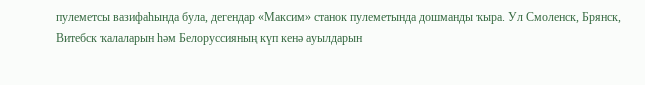пулеметсы вазифаһында була, дегендар «Максим» станок пулеметында дошманды ҡыра. Ул Смоленск, Брянск, Витебск ҡалаларын һәм Белоруссияның күп кенә ауылдарын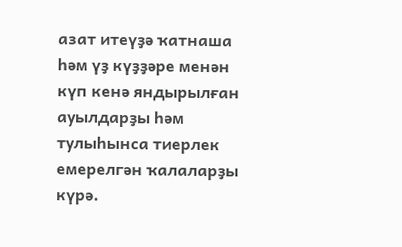азат итеүҙә ҡатнаша һәм үҙ күҙҙәре менән күп кенә яндырылған ауылдарҙы һәм тулыһынса тиерлек емерелгән ҡалаларҙы күрә.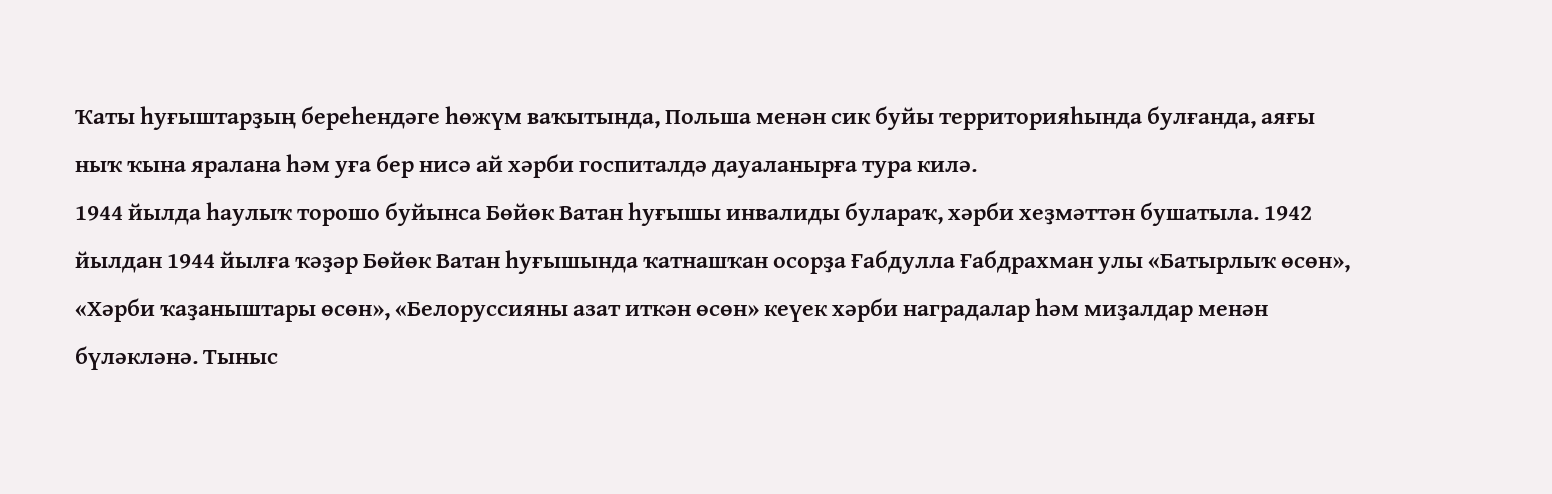Ҡаты һуғыштарҙың береһендәге һөжүм ваҡытында, Польша менән сик буйы территорияһында булғанда, аяғы ныҡ ҡына яралана һәм уға бер нисә ай хәрби госпиталдә дауаланырға тура килә.
1944 йылда һаулыҡ торошо буйынса Бөйөк Ватан һуғышы инвалиды булараҡ, хәрби хеҙмәттән бушатыла. 1942 йылдан 1944 йылға ҡәҙәр Бөйөк Ватан һуғышында ҡатнашҡан осорҙа Ғабдулла Ғабдрахман улы «Батырлыҡ өсөн», «Хәрби ҡаҙаныштары өсөн», «Белоруссияны азат иткән өсөн» кеүек хәрби наградалар һәм миҙалдар менән бүләкләнә. Тыныс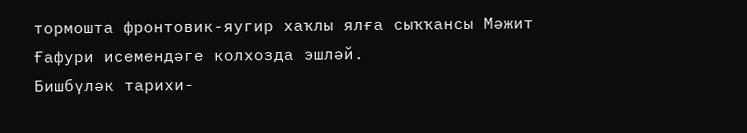тормошта фронтовик-яугир хаҡлы ялға сыҡҡансы Мәжит Ғафури исемендәге колхозда эшләй.
Бишбүләк тарихи-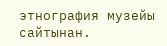этнография музейы сайтынан.